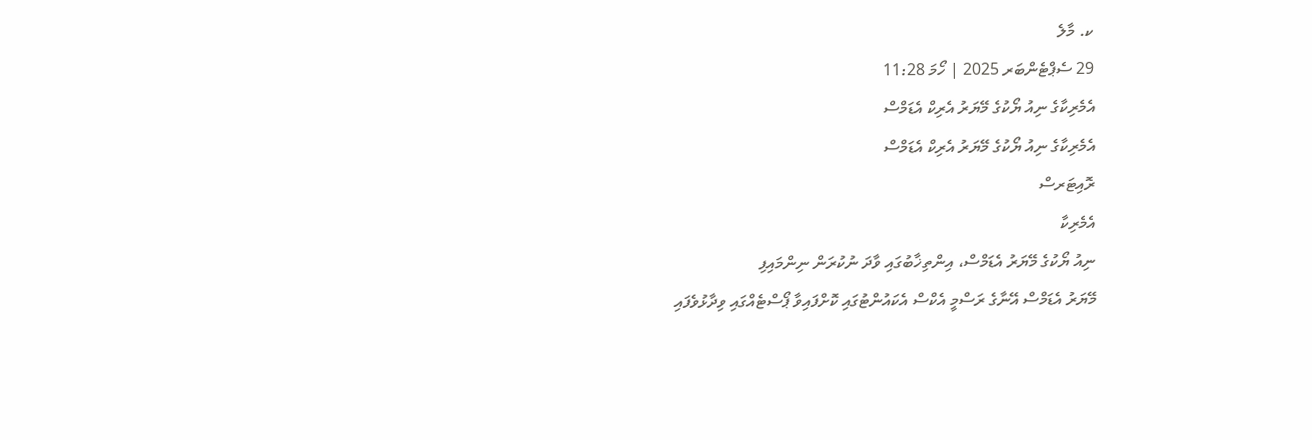ކ. މާލެ
29 ސެޕްޓެންބަރ 2025 | ހޯމަ 11:28
އެމެރިކާގެ ނިއު ޔޯކުގެ މޭޔަރު އެރިކް އެޑަމްސް
އެމެރިކާގެ ނިއު ޔޯކުގެ މޭޔަރު އެރިކް އެޑަމްސް
ރޮއިޓަރސް
އެމެރިކާ
ނިއު ޔޯކުގެ މޭޔަރު އެޑަމްސް، އިންތިޚާބުގައި ވާދަ ނުކުރަން ނިންމައިފި
މޭޔަރު އެޑަމްސް އޭނާގެ ރަސްމީ އެކްސް އެކައުންޓުގައި ކޮށްފައިވާ ޕޯސްޓެއްގައި ވިދާޅުވެފައި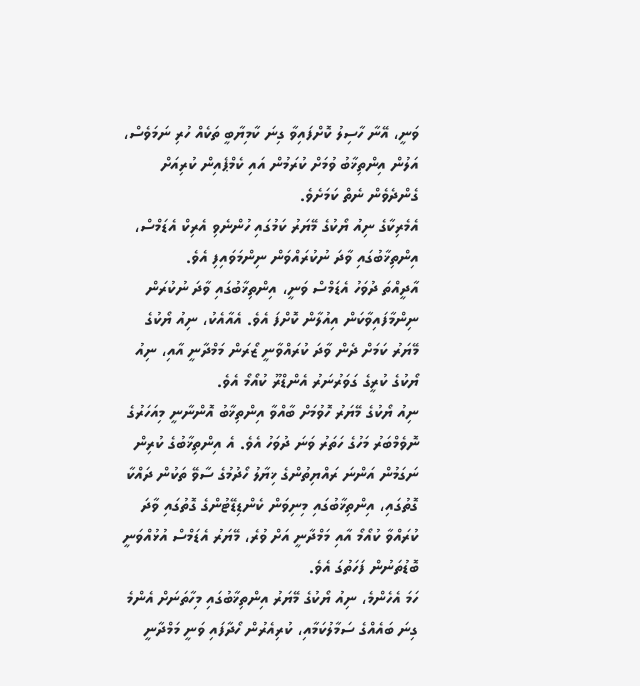ވަނީ، އޭނާ ހާސިލު ކޮށްފައިވާ ގިނަ ކާމިޔާބީ ތަކެއް ހުރި ނަމަވެސް، އަލުން އިންތިޚާބު ވުމަށް ކުރަމުން އައި ކެމްޕެއިން ކުރިއަށް ގެންދެވެން ނެތް ކަމަށެވެ.
އެމެރިކާގެ ނިއު ޔޯކުގެ މޭޔަރު ކަމުގައި ހުންނެވި އެރިކް އެޑަމްސް، އިންތިޚާބުގައި ވާދަ ނުކުރައްވަން ނިންމަވައިފި އެވެ.
އާދީއްތަ ދުވަހު އެޑަމްސް ވަނީ، އިންތިޚާބުގައި ވާދަ ނުކުރަން ނިންމާފައިވާކަން އިއުލާން ކޮށްފަ އެވެ. އެއާއެކު، ނިއު ޔޯކުގެ މޭޔަރު ކަމަށް ދެން ވާދަ ކުރައްވާނީ ޒޯރަން މަމްދާނީ އާއި، ނިއު ޔޯކުގެ ކުރީގެ ގަވަރުނަރު އެންޑްރޫ ކުއޯމޯ އެވެ.
ނިއު ޔޯކުގެ މޭޔަރު ހޮވުމަށް ބާއްވާ އިންތިޚާބު އޮންނާނީ މިއަހަރުގެ ނޮވެމްބަރު މަހުގެ ހަތަރު ވަނަ ދުވަހު އެވެ. އެ އިންތިޚާބުގެ ކުރިން ނަގަމުން އަންނަ ރައްޔިތުންގެ ޚިޔާލު ހޯދުމުގެ ސާވޭ ތަކުން ދައްކާ ގޮތުގައި، އިންތިޚާބުގައި މިނިވަން ކެންޑިޑޭޓުންގެ ގޮތުގައި ވާދަ ކުރައްވާ ކުއޯމޯ އާއި މަމްދާނީ އަށް ވުރެ، މޭޔަރު އެޑަމްސް އުޅުއްވަނީ ބޮޑުތަނުން ފަހަތުގަ އެވެ.
ހަމަ އެހެންމެ، ނިއު ޔޯކުގެ މޭޔަރު އިންތިޚާބުގައި މިހާތަނަށް އެންމެ ގިނަ ބައެއްގެ ސަމާލުކަމާއި، ކުރިއެރުން ހޯދާފައި ވަނީ މަމްދާނީ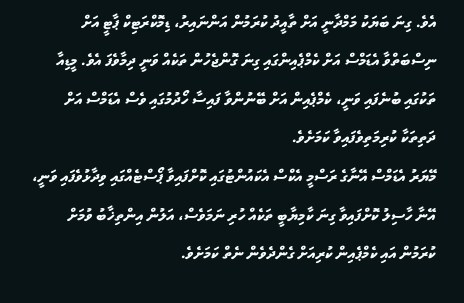އެވެ. ގިނަ ބަޔަކު މަމްދާނީ އަށް ތާއީދު ކުރަމުން އަންނައިރު، ޑިމޮކްރަޓިކް ޕާޓީ އަށް ނިސްބަތްވާ އެޑަމްސް އަށް ކެމްޕެއިންގައި ގިނަ ގޮންޖެހުން ތަކެއް ވަނީ ދިމާވެފަ އެވެ. މީޑިއާ ތަކުގައި ބުނެފައި ވަނީ، ކެމްޕެއިން އަށް ބޭނުންވާ ފައިސާ ހޯދުމުގައި ވެސް އެޑަމްސް އަށް ދަތިތަކާ ކުރިމަތިވެފައިވާ ކަމަށެވެ.
މޭޔަރު އެޑަމްސް އޭނާގެ ރަސްމީ އެކްސް އެކައުންޓުގައި ކޮށްފައިވާ ޕޯސްޓެއްގައި ވިދާޅުވެފައި ވަނީ، އޭނާ ހާސިލު ކޮށްފައިވާ ގިނަ ކާމިޔާބީ ތަކެއް ހުރި ނަމަވެސް، އަލުން އިންތިޚާބު ވުމަށް ކުރަމުން އައި ކެމްޕެއިން ކުރިއަށް ގެންދެވެން ނެތް ކަމަށެވެ.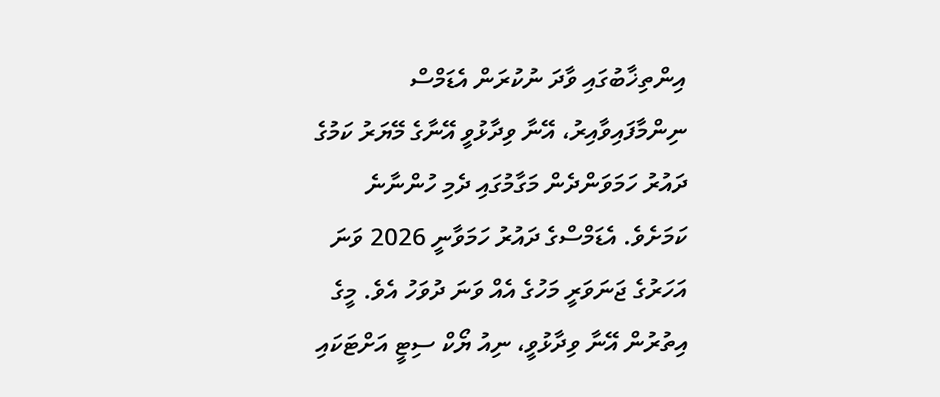އިންތިޚާބުގައި ވާދަ ނުކުރަން އެޑަމްސް ނިންމާފައިވާއިރު، އޭނާ ވިދާޅުވީ އޭނާގެ މޭޔަރު ކަމުގެ ދައުރު ހަމަވަންދެން މަގާމުގައި ދެމި ހުންނާނެ ކަމަށެވެ. އެޑަމްސްގެ ދައުރު ހަމަވާނީ 2026 ވަނަ އަހަރުގެ ޖަނަވަރީ މަހުގެ އެއް ވަނަ ދުވަހު އެވެ. މީގެ އިތުރުން އޭނާ ވިދާޅުވީ، ނިއު ޔޯކް ސިޓީ އަށްޓަކައި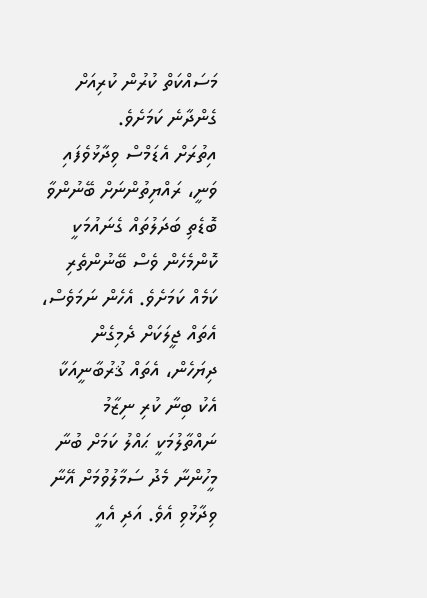މަސައްކަތް ކުރުން ކުރިއަށް ގެންދާނެ ކަމަށެވެ.
އިތުރަށް އެޑަމްސް ވިދާޅުވެފައި ވަނީ، ރައްޔިތުންނަށް ބޭނުންވާ ބޮޑެތި ބަދަލުތައް ގެނައުމަކީ ކޮންމެހެން ވެސް ބޭނުންތެރި ކަމެއް ކަމަށެވެ. އެހެން ނަމަވެސް، އެތައް ޖީލަކަށް ދެމިގެން ދިޔަހެން، އެތައް ޤުރުބާނީއަކާ އެކު ބިނާ ކުރި ނިޒާމު ނައްތާލުމަކީ ޙައްލު ކަމަށް ބުނާ މީހުންނާ މެދު ސަމާލުވުމަށް އޭނާ ވިދާޅުވި އެވެ. އަދި އެއީ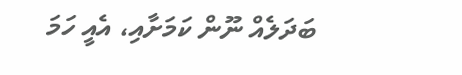ބަދަލެއް ނޫން ކަމަށާއި، އެއީ ހަމަ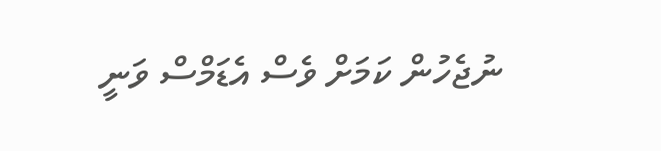ނުޖެހުން ކަމަށް ވެސް އެޑަމްސް ވަނީ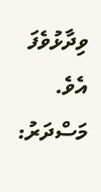ވިދާޅުވެފަ އެވެ.
މަސްދަރު: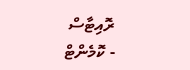ރޮއިޓާސް
- ކޮމެންޓް